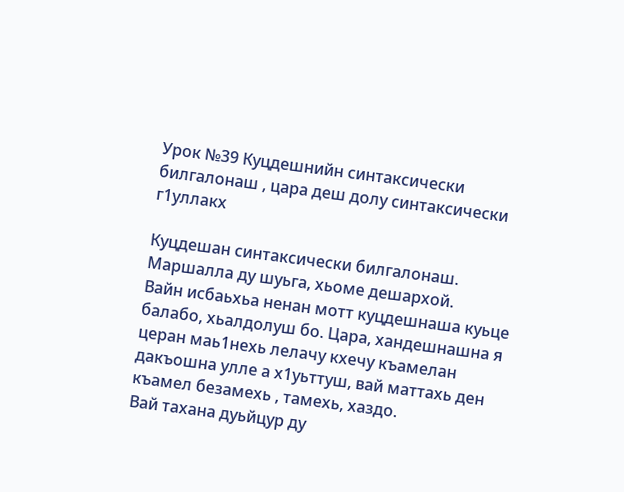Урок №39 Куцдешнийн синтаксически билгалонаш , цара деш долу синтаксически г1уллакх

Куцдешан синтаксически билгалонаш.
Маршалла ду шуьга, хьоме дешархой.
Вайн исбаьхьа ненан мотт куцдешнаша куьце балабо, хьалдолуш бо. Цара, хандешнашна я церан маь1нехь лелачу кхечу къамелан дакъошна улле а х1уьттуш, вай маттахь ден къамел безамехь , тамехь, хаздо.
Вай тахана дуьйцур ду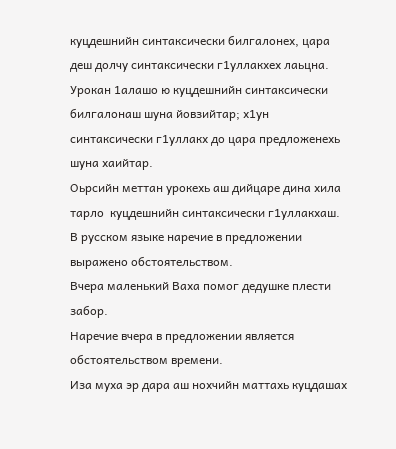куцдешнийн синтаксически билгалонех, цара деш долчу синтаксически г1уллакхех лаьцна.
Урокан 1алашо ю куцдешнийн синтаксически билгалонаш шуна йовзийтар; х1ун синтаксически г1уллакх до цара предложенехь шуна хаийтар.
Оьрсийн меттан урокехь аш дийцаре дина хила тарло  куцдешнийн синтаксически г1уллакхаш.
В русском языке наречие в предложении выражено обстоятельством.
Вчера маленький Ваха помог дедушке плести забор.
Наречие вчера в предложении является обстоятельством времени.
Иза муха эр дара аш нохчийн маттахь куцдашах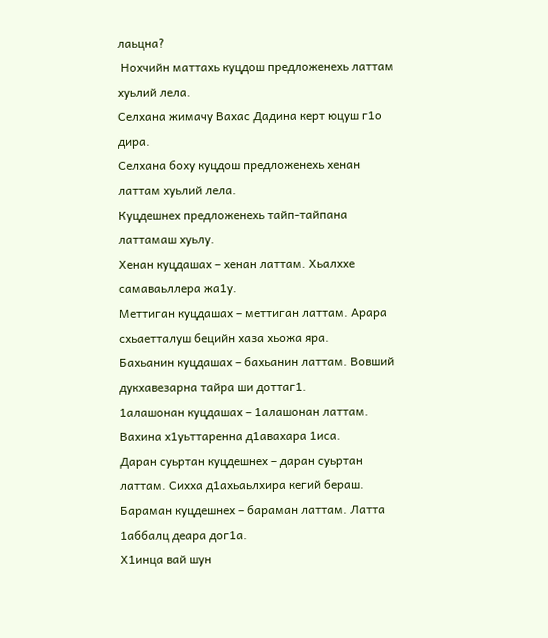лаьцна?
 Нохчийн маттахь куцдош предложенехь латтам хуьлий лела.
Селхана жимачу Вахас Дадина керт юцуш г1о дира.
Селхана боху куцдош предложенехь хенан латтам хуьлий лела.
Куцдешнех предложенехь тайп-тайпана латтамаш хуьлу.
Хенан куцдашах – хенан латтам. Хьалххе самаваьллера жа1у.
Меттиган куцдашах – меттиган латтам. Арара схьаетталуш бецийн хаза хьожа яра.
Бахьанин куцдашах – бахьанин латтам. Вовший дукхавезарна тайра ши доттаг1.
1алашонан куцдашах – 1алашонан латтам. Вахина х1уьттаренна д1авахара 1иса.
Даран суьртан куцдешнех – даран суьртан латтам. Сихха д1ахьаьлхира кегий бераш.
Бараман куцдешнех – бараман латтам. Латта 1аббалц деара дог1а.
Х1инца вай шун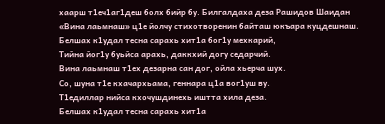хаарш т1еч1аг1деш болх бийр бу. Билгалдаха деза Рашидов Шаидан «Вина лаьмнаш» ц1е йолчу стихотворенин байташ юкъара куцдешнаш.
Белшах к1удал тесна сарахь хит1а бог1у мехкарий,
Тийна йог1у буьйса арахь, даккхий догу седарчий.
Вина лаьмнаш т1ех дезарна сан дог, ойла хьерча шух.
Со, шуна т1е кхачархьама, геннара ц1а вог1уш ву.
Т1едиллар нийса кхочушдинехь иштта хила деза.
Белшах к1удал тесна сарахь хит1а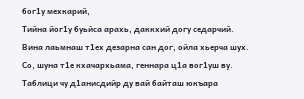бог1у мехкарий,
Тийна йог1у буьйса арахь, даккхий догу седарчий.
Вина лаьмнаш т1ех дезарна сан дог, ойла хьерча шух.
Со, шуна т1е кхачархьама, геннара ц1а вог1уш ву.
Таблици чу д1анисдийр ду вай байташ юкъара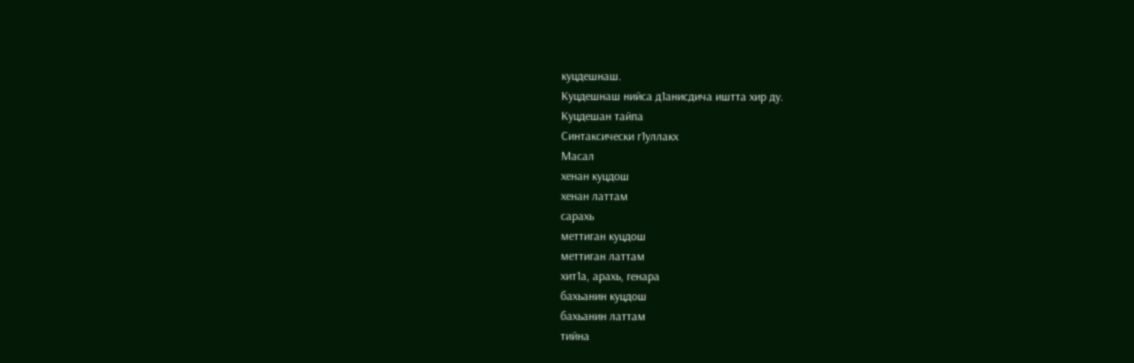куцдешнаш.
Куцдешнаш нийса д1анисдича иштта хир ду.
Куцдешан тайпа
Синтаксически г1уллакх
Масал
хенан куцдош
хенан латтам
сарахь
меттиган куцдош
меттиган латтам
хит1а, арахь, генара
бахьанин куцдош
бахьанин латтам
тийна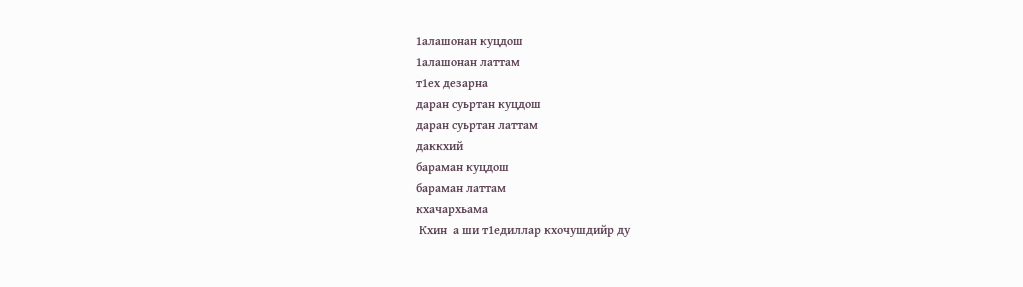1алашонан куцдош
1алашонан латтам
т1ех дезарна
даран суьртан куцдош
даран суьртан латтам
даккхий
бараман куцдош
бараман латтам
кхачархьама
 Кхин  а ши т1едиллар кхочушдийр ду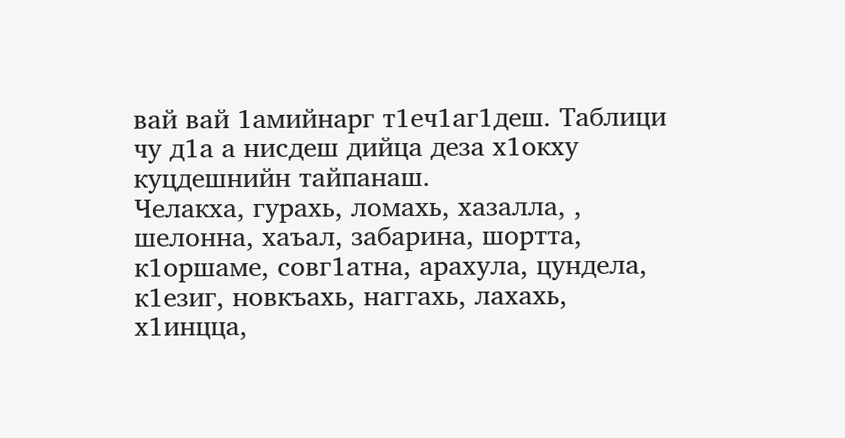вай вай 1амийнарг т1еч1аг1деш. Таблици чу д1а а нисдеш дийца деза х1окху куцдешнийн тайпанаш.
Челакха, гурахь, ломахь, хазалла, , шелонна, хаъал, забарина, шортта, к1оршаме, совг1атна, арахула, цундела, к1езиг, новкъахь, наггахь, лахахь,  х1инцца,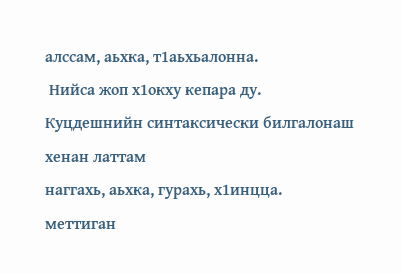алссам, аьхка, т1аьхьалонна.
 Нийса жоп х1окху кепара ду.
Куцдешнийн синтаксически билгалонаш
хенан латтам
наггахь, аьхка, гурахь, х1инцца.
меттиган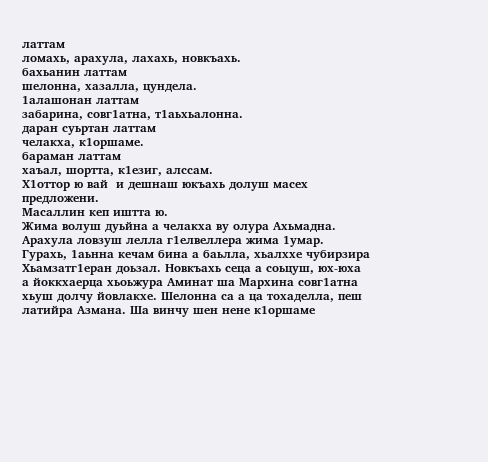латтам
ломахь, арахула, лахахь, новкъахь.
бахьанин латтам
шелонна, хазалла, цундела.
1алашонан латтам
забарина, совг1атна, т1аьхьалонна.
даран суьртан латтам
челакха, к1оршаме.
бараман латтам
хаъал, шортта, к1езиг, алссам.
Х1оттор ю вай  и дешнаш юкъахь долуш масех предложени.
Масаллин кеп иштта ю.
Жима волуш дуьйна а челакха ву олура Ахьмадна. Арахула ловзуш лелла г1елвеллера жима 1умар. Гурахь, 1аьнна кечам бина а баьлла, хьалххе чубирзира Хьамзатг1еран доьзал. Новкъахь сеца а соьцуш, юх-юха а йоккхаерца хьоьжура Аминат ша Мархина совг1атна хьуш долчу йовлакхе. Шелонна са а ца тохаделла, пеш латийра Азмана. Ша винчу шен нене к1оршаме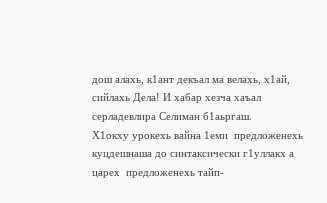дош алахь, к1ант декъал ма велахь, х1ай, сийлахь Дела! И хабар хезча хаъал серладевлира Селиман б1аьргаш.
Х1окху урокехь вайна 1еми  предложенехь  куцдешнаша до синтаксически г1уллакх а царех  предложенехь тайп-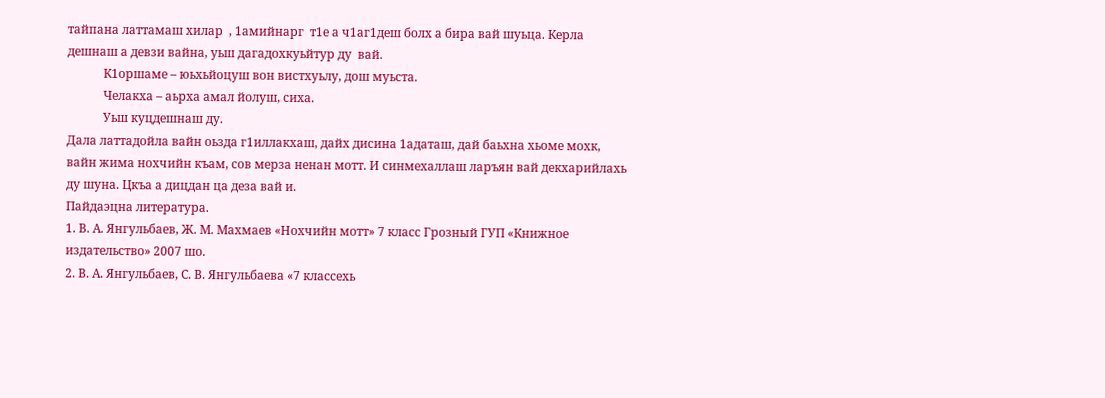тайпана латтамаш хилар  , 1амийнарг  т1е а ч1аг1деш болх а бира вай шуьца. Керла дешнаш а девзи вайна, уьш дагадохкуьйтур ду  вай.
            К1оршаме – юьхьйоцуш вон вистхуьлу, дош муьста.
            Челакха – аьрха амал йолуш, сиха.
            Уьш куцдешнаш ду.
Дала латтадойла вайн оьзда г1иллакхаш, дайх дисина 1адаташ, дай баьхна хьоме мохк, вайн жима нохчийн къам, сов мерза ненан мотт. И синмехаллаш ларъян вай декхарийлахь ду шуна. Цкъа а дицдан ца деза вай и.
Пайдаэцна литература.
1. В. А. Янгульбаев, Ж. М. Махмаев «Нохчийн мотт» 7 класс Грозный ГУП «Книжное издательство» 2007 шо.
2. В. А. Янгульбаев, С. В. Янгульбаева «7 классехь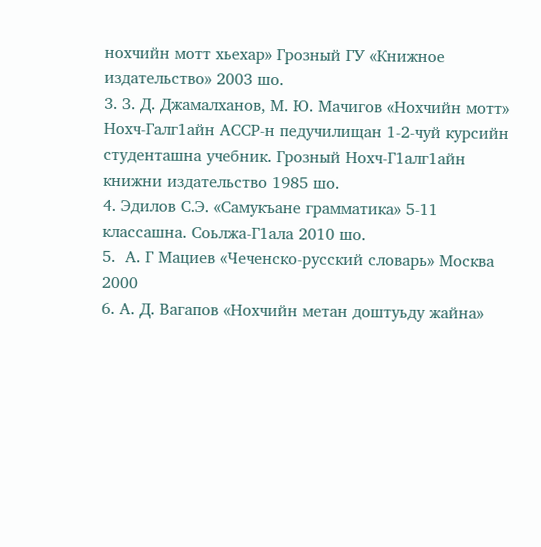нохчийн мотт хьехар» Грозный ГУ «Книжное издательство» 2003 шо.
3. З. Д. Джамалханов, М. Ю. Мачигов «Нохчийн мотт» Нохч-Галг1айн АССР-н педучилищан 1-2-чуй курсийн студенташна учебник. Грозный Нохч-Г1алг1айн книжни издательство 1985 шо.
4. Эдилов С.Э. «Самукъане грамматика» 5-11 классашна. Соьлжа-Г1ала 2010 шо.
5.  А. Г Мациев «Чеченско-русский словарь» Москва 2000
6. А. Д. Вагапов «Нохчийн метан доштуьду жайна»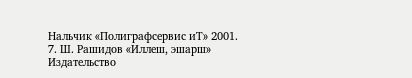Нальчик «Полиграфсервис иТ» 2001.
7. Ш. Рашидов «Иллеш, эшарш» Издательство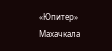«Юпитер» Махачкала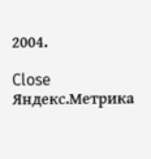2004.

Close
Яндекс.Метрика